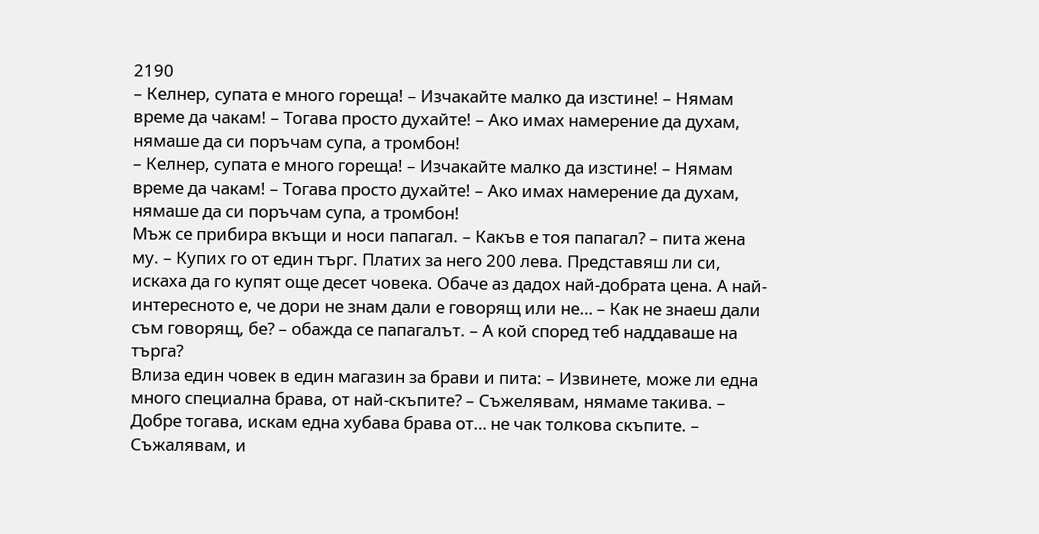2190
– Келнер, супата е много гореща! – Изчакайте малко да изстине! – Нямам време да чакам! – Тогава просто духайте! – Ако имах намерение да духам, нямаше да си поръчам супа, а тромбон!
– Келнер, супата е много гореща! – Изчакайте малко да изстине! – Нямам време да чакам! – Тогава просто духайте! – Ако имах намерение да духам, нямаше да си поръчам супа, а тромбон!
Мъж се прибира вкъщи и носи папагал. – Какъв е тоя папагал? – пита жена му. – Купих го от един търг. Платих за него 200 лева. Представяш ли си, искаха да го купят още десет човека. Обаче аз дадох най-добрата цена. А най-интересното е, че дори не знам дали е говорящ или не… – Как не знаеш дали съм говорящ, бе? – обажда се папагалът. – А кой според теб наддаваше на търга?
Влиза един човек в един магазин за брави и пита: – Извинете, може ли една много специална брава, от най-скъпите? – Съжелявам, нямаме такива. – Добре тогава, искам една хубава брава от… не чак толкова скъпите. – Съжалявам, и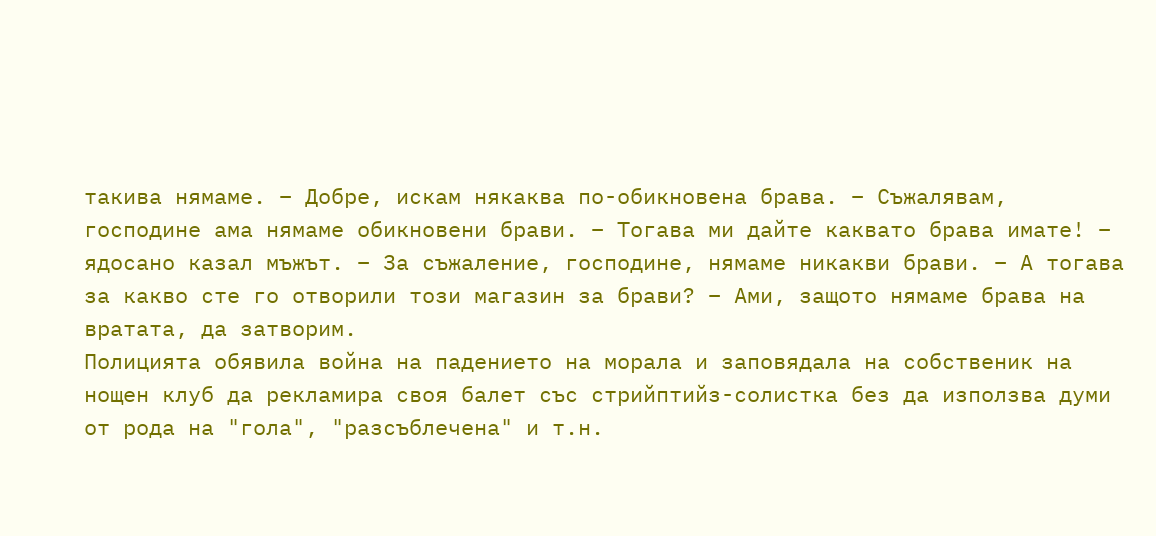такива нямаме. – Добре, искам някаква по-обикновена брава. – Съжалявам, господине ама нямаме обикновени брави. – Тогава ми дайте каквато брава имате! – ядосано казал мъжът. – За съжаление, господине, нямаме никакви брави. – А тогава за какво сте го отворили този магазин за брави? – Ами, защото нямаме брава на вратата, да затворим.
Полицията обявила война на падението на морала и заповядала на собственик на нощен клуб да рекламира своя балет със стрийптийз-солистка без да използва думи от рода на "гола", "разсъблечена" и т.н.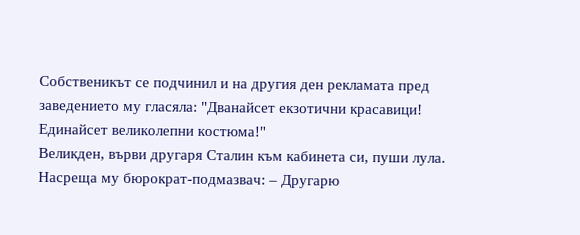Собственикът се подчинил и на другия ден рекламата пред заведението му гласяла: "Дванайсет екзотични красавици! Единайсет великолепни костюма!"
Великден, върви другаря Сталин към кабинета си, пуши лула. Насреща му бюрократ-подмазвач: – Другарю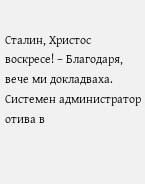Сталин, Христос воскресе! – Благодаря, вече ми докладваха.
Системен администратор отива в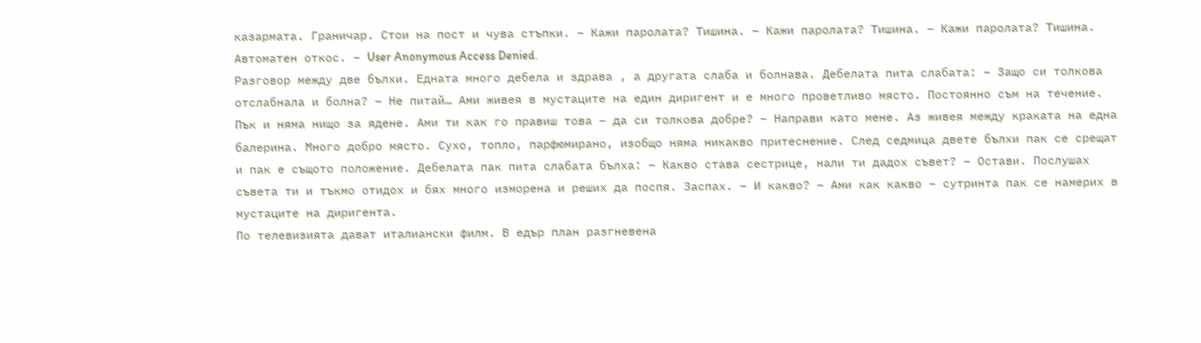казармата. Граничар. Стои на пост и чува стъпки. – Кажи паролата? Тишина. – Кажи паролата? Тишина. – Кажи паролата? Тишина. Автоматен откос. – User Anonymous Access Denied.
Разговор между две бълхи. Едната много дебела и здрава , а другата слаба и болнава. Дебелата пита слабата: – Защо си толкова отслабнала и болна? – Не питай… Ами живея в мустаците на един диригент и е много проветливо място. Постоянно съм на течение. Пък и няма нищо за ядене. Ами ти как го правиш това – да си толкова добре? – Направи като мене. Аз живея между краката на една балерина. Много добро място. Сухо, топло, парфюмирано, изобщо няма никакво притеснение. След седмица двете бълхи пак се срещат и пак е същото положение. Дебелата пак пита слабата бълха: – Какво става сестрице, нали ти дадох съвет? – Остави. Послушах съвета ти и тъкмо отидох и бях много изморена и реших да поспя. Заспах. – И какво? – Ами как какво – сутринта пак се намерих в мустаците на диригента.
По телевизията дават италиански филм. В едър план разгневена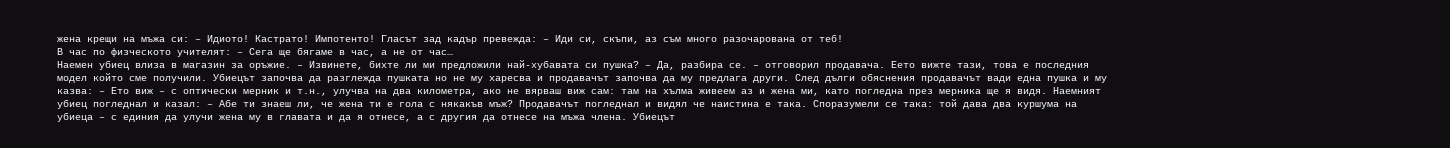жена крещи на мъжа си: – Идиото! Кастрато! Импотенто! Гласът зад кадър превежда: – Иди си, скъпи, аз съм много разочарована от теб!
В час по физческото учителят: – Сега ще бягаме в час, а не от час…
Наемен убиец влиза в магазин за оръжие. – Извинете, бихте ли ми предложили най-хубавата си пушка? – Да, разбира се. – отговорил продавача. Еето вижте тази, това е последния модел който сме получили. Убиецът започва да разглежда пушката но не му харесва и продавачът започва да му предлага други. След дълги обяснения продавачът вади една пушка и му казва: – Ето виж – с оптически мерник и т.н., улучва на два километра, ако не вярваш виж сам: там на хълма живеем аз и жена ми, като погледна през мерника ще я видя. Наемният убиец погледнал и казал: – Абе ти знаеш ли, че жена ти е гола с някакъв мъж? Продавачът погледнал и видял че наистина е така. Споразумели се така: той дава два куршума на убиеца – с единия да улучи жена му в главата и да я отнесе, а с другия да отнесе на мъжа члена. Убиецът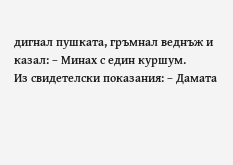дигнал пушката, гръмнал веднъж и казал: – Минах с един куршум.
Из свидетелски показания: – Дамата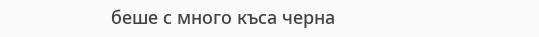беше с много къса черна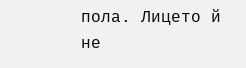пола. Лицето й не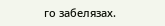го забелязах.